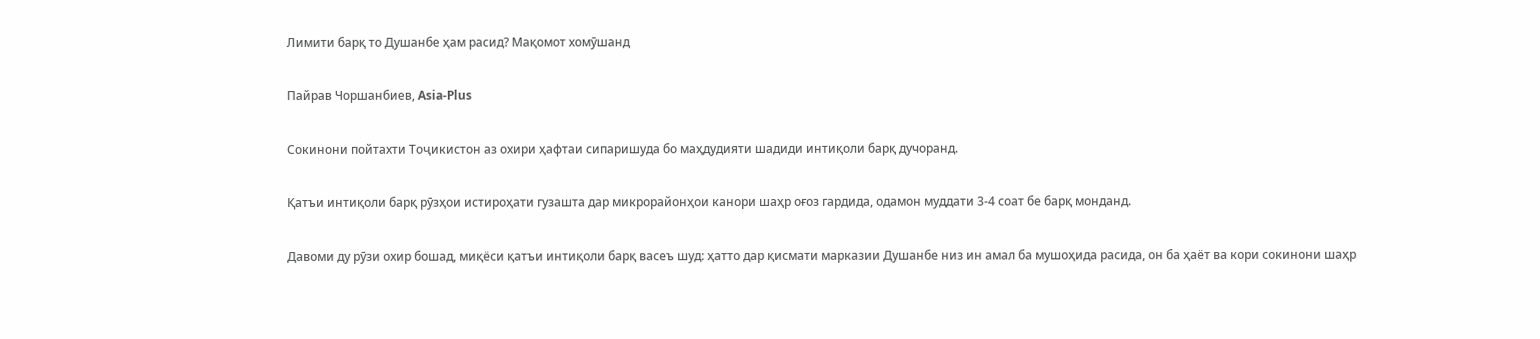Лимити барқ то Душанбе ҳам расид? Мақомот хомӯшанд

Пайрав Чоршанбиев, Asia-Plus

Сокинони пойтахти Тоҷикистон аз охири ҳафтаи сипаришуда бо маҳдудияти шадиди интиқоли барқ дучоранд.

Қатъи интиқоли барқ рӯзҳои истироҳати гузашта дар микрорайонҳои канори шаҳр оғоз гардида, одамон муддати 3-4 соат бе барқ монданд.

Давоми ду рӯзи охир бошад, миқёси қатъи интиқоли барқ васеъ шуд: ҳатто дар қисмати марказии Душанбе низ ин амал ба мушоҳида расида, он ба ҳаёт ва кори сокинони шаҳр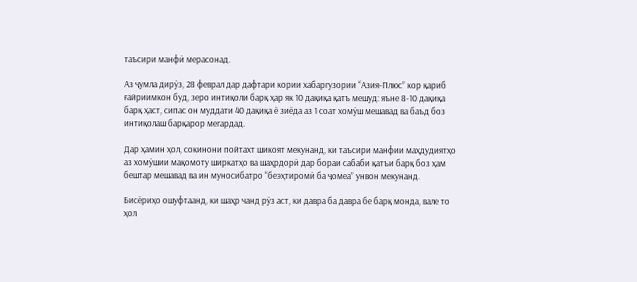таъсири манфӣ мерасонад.

Аз ҷумла дирӯз, 28 феврал дар дафтари кории хабаргузории “Азия-Плюс” кор қариб ғайриимкон буд, зеро интиқоли барқ ҳар як 10 дақиқа қатъ мешуд: яъне 8-10 дақиқа барқ ҳаст, сипас он муддати 40 дақиқа ё зиёда аз 1 соат хомӯш мешавад ва баъд боз интиқолаш барқарор мегардад.

Дар ҳамин ҳол, сокинони пойтахт шикоят мекунанд, ки таъсири манфии маҳдудиятҳо аз хомӯшии мақомоту ширкатҳо ва шаҳрдорӣ дар бораи сабаби қатъи барқ боз ҳам бештар мешавад ва ин муносибатро “беэҳтиромӣ ба ҷомеа” унвон мекунанд.

Бисёриҳо ошуфтаанд, ки шаҳр чанд рӯз аст, ки давра ба давра бе барқ монда, вале то ҳол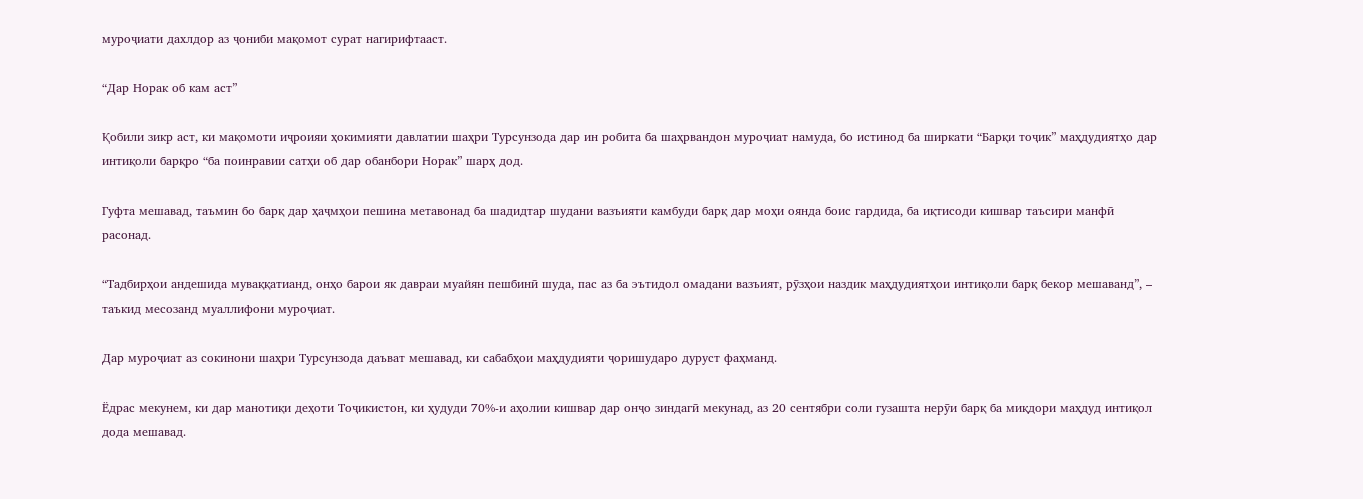муроҷиати дахлдор аз ҷониби мақомот сурат нагирифтааст.

“Дар Норак об кам аст”

Қобили зикр аст, ки мақомоти иҷроияи ҳокимияти давлатии шаҳри Турсунзода дар ин робита ба шаҳрвандон муроҷиат намуда, бо истинод ба ширкати “Барқи тоҷик” маҳдудиятҳо дар интиқоли барқро “ба поинравии сатҳи об дар обанбори Норак” шарҳ дод.

Гуфта мешавад, таъмин бо барқ дар ҳаҷмҳои пешина метавонад ба шадидтар шудани вазъияти камбуди барқ дар моҳи оянда боис гардида, ба иқтисоди кишвар таъсири манфӣ расонад.

“Тадбирҳои андешида муваққатианд, онҳо барои як давраи муайян пешбинӣ шуда, пас аз ба эътидол омадани вазъият, рӯзҳои наздик маҳдудиятҳои интиқоли барқ бекор мешаванд”, – таъкид месозанд муаллифони муроҷиат.

Дар муроҷиат аз сокинони шаҳри Турсунзода даъват мешавад, ки сабабҳои маҳдудияти ҷоришударо дуруст фаҳманд.

Ёдрас мекунем, ки дар манотиқи деҳоти Тоҷикистон, ки ҳудуди 70%-и аҳолии кишвар дар онҷо зиндагӣ мекунад, аз 20 сентябри соли гузашта нерӯи барқ ба миқдори маҳдуд интиқол дода мешавад.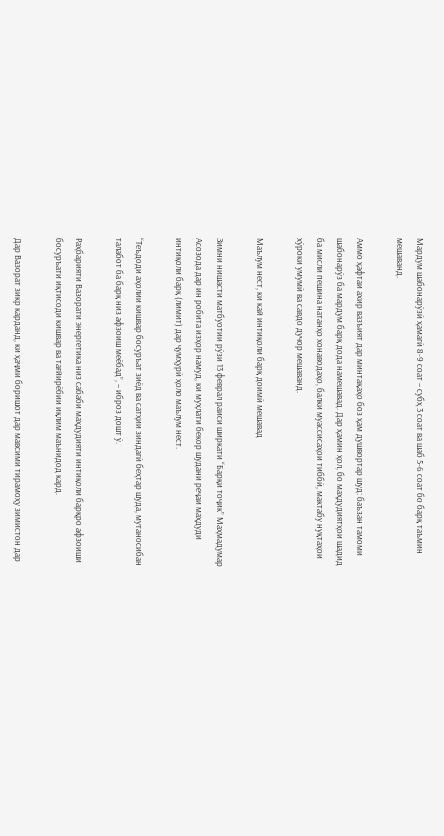Мардум шабонарӯзӣ ҳамагӣ 8-9 соат – субҳ 3 соат ва шаб 5-6 соат бо барқ таъмин мешаванд.

Аммо ҳафтаи ахир вазъият дар минтақаҳо боз ҳам душвортар шуд: баъзан тамоми шабонарӯз ба мардум барқ дода намешавад. Дар ҳамин ҳол, бо маҳдудиятҳои шадид ба мисли пешина натанҳо хонаводаҳо, балки муассисаҳои тиббӣ, мактабу нуқтаҳои хӯроки умумӣ ва савдо дучор мешаванд.

Маълум нест, ки кай интиқоли барқ доимӣ мешавад

Зимни нишасти матбуотии рӯзи 13 феврал раиси ширкати “Барқи тоҷик” Маҳмадумар Асозода дар ин робита изҳор намуд, ки муҳлати бекор шудани реҷаи маҳдуди интиқоли барқ (лимит) дар ҷумҳурӣ ҳоло маълум нест.

“Теъдоди аҳолии кишвар босуръат зиёд ва сатҳии зиндагӣ беҳтар шуда, мутаносибан талабот ба барқ низ афзоиш меёбад”, – иброз дошт ӯ.

Раҳбарияти Вазорати энергетика низ сабаби маҳдудияти интиқоли барқро афзоиши босуръати иқтисоди кишвар ва тағйирёбии иқлим маънидод кард.

Дар Вазорат зикр карданд, ки ҳаҷми боришот дар мавсими тирамоҳу зимистон дар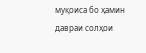муқоиса бо ҳамин давраи солҳои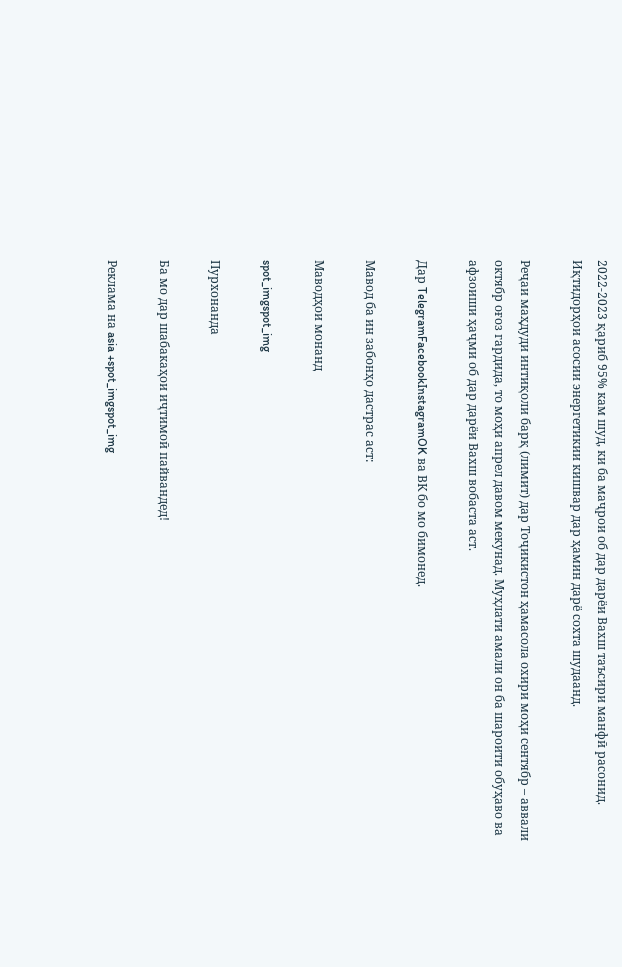2022-2023 қариб 95% кам шуд, ки ба маҷрои об дар дарёи Вахш таъсири манфӣ расонид. Иқтидорҳои асосии энергетикии кишвар дар ҳамин дарё сохта шудаанд.

Реҷаи маҳдуди интиқоли барқ (лимит) дар Тоҷикистон ҳамасола охири моҳи сентябр – аввали октябр оғоз гардида, то моҳи апрел давом мекунад. Муҳлати амали он ба шароити обуҳаво ва афзоиши ҳаҷми об дар дарёи Вахш вобаста аст.

Дар TelegramFacebookInstagramOK ва ВК бо мо бимонед.

Мавод ба ин забонҳо дастрас аст:

Маводҳои монанд

spot_imgspot_img

Пурхонанда

Ба мо дар шабакаҳои иҷтимоӣ пайвандед!

Реклама на asia +spot_imgspot_img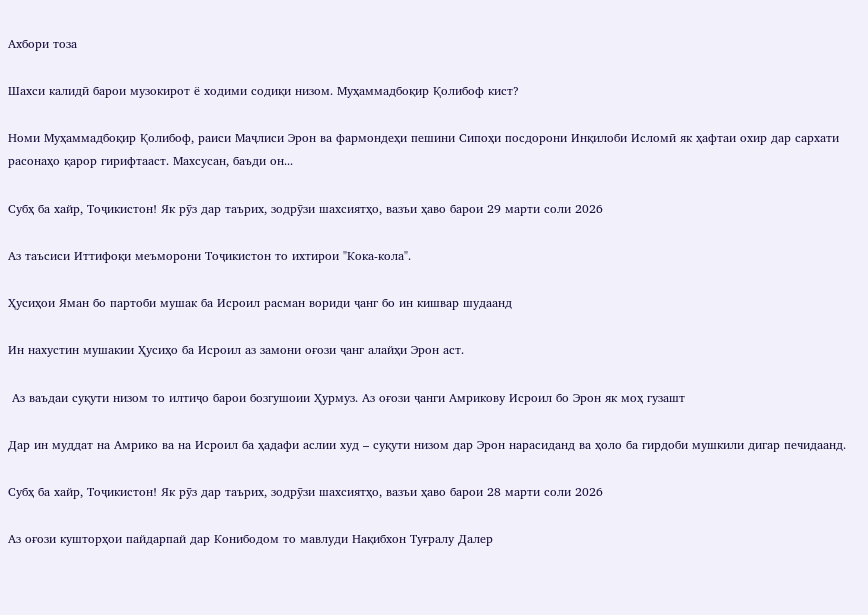Ахбори тоза

Шахси калидӣ барои музокирот ё ходими содиқи низом. Муҳаммадбоқир Қолибоф кист?

Номи Муҳаммадбоқир Қолибоф, раиси Маҷлиси Эрон ва фармондеҳи пешини Сипоҳи посдорони Инқилоби Исломӣ як ҳафтаи охир дар сархати расонаҳо қарор гирифтааст. Махсусан, баъди он...

Субҳ ба хайр, Тоҷикистон! Як рӯз дар таърих, зодрӯзи шахсиятҳо, вазъи ҳаво барои 29 марти соли 2026

Аз таъсиси Иттифоқи меъморони Тоҷикистон то ихтирои "Кока-кола".

Ҳусиҳои Яман бо партоби мушак ба Исроил расман вориди ҷанг бо ин кишвар шудаанд

Ин нахустин мушакии Ҳусиҳо ба Исроил аз замони оғози ҷанг алайҳи Эрон аст.

 Аз ваъдаи суқути низом то илтиҷо барои бозгушоии Ҳурмуз. Аз оғози ҷанги Амрикову Исроил бо Эрон як моҳ гузашт

Дар ин муддат на Амрико ва на Исроил ба ҳадафи аслии худ – суқути низом дар Эрон нарасиданд ва ҳоло ба гирдоби мушкили дигар печидаанд.

Субҳ ба хайр, Тоҷикистон! Як рӯз дар таърих, зодрӯзи шахсиятҳо, вазъи ҳаво барои 28 марти соли 2026

Аз оғози кушторҳои пайдарпай дар Конибодом то мавлуди Нақибхон Туғралу Далер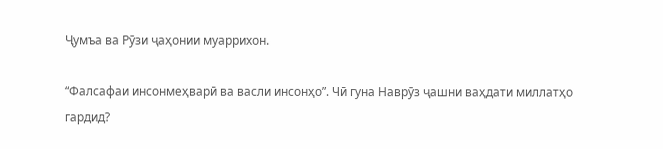Ҷумъа ва Рӯзи ҷаҳонии муаррихон.

“Фалсафаи инсонмеҳварӣ ва васли инсонҳо”. Чӣ гуна Наврӯз ҷашни ваҳдати миллатҳо гардид?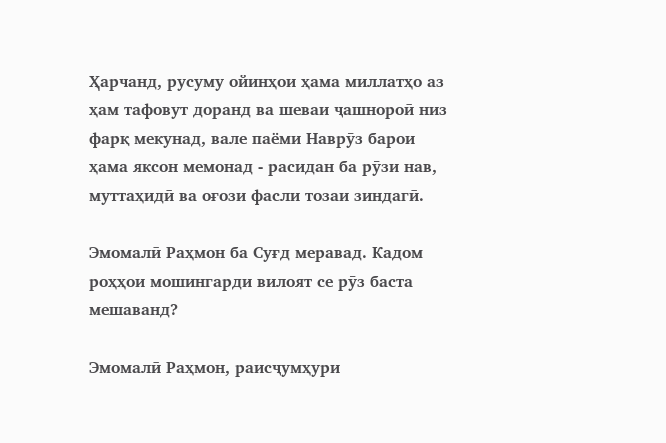Ҳарчанд, русуму ойинҳои ҳама миллатҳо аз ҳам тафовут доранд ва шеваи ҷашнороӣ низ фарқ мекунад, вале паёми Наврӯз барои ҳама яксон мемонад - расидан ба рӯзи нав, муттаҳидӣ ва оғози фасли тозаи зиндагӣ.

Эмомалӣ Раҳмон ба Суғд меравад. Кадом роҳҳои мошингарди вилоят се рӯз баста мешаванд?

Эмомалӣ Раҳмон, раисҷумҳури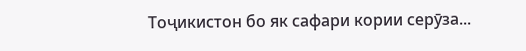Тоҷикистон бо як сафари кории серӯза...